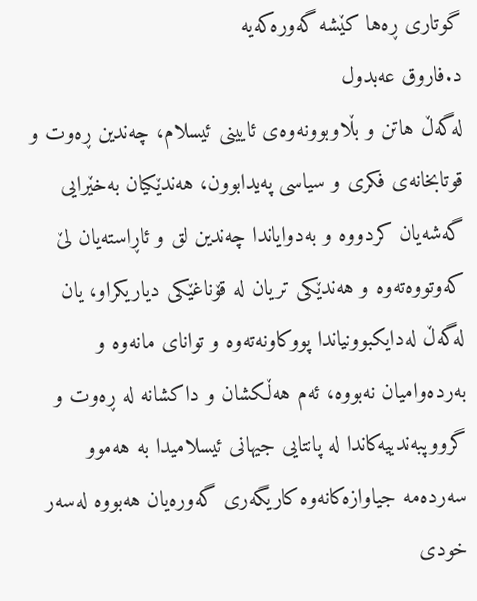گوتاری ڕەها کێشە گەورەکەیە
د.فاروق عەبدول
لەگەڵ هاتن و بڵاوبوونەوەی ئایینی ئیسلام، چەندین ڕەوت و قوتابخانەی فکری و سیاسی پەیدابوون، هەندێکیان بەخێرایی گەشەیان کردووە و بەدوایاندا چەندین لق و ئاڕاستەیان لێ کەوتووەتەوە و هەندێکی تریان لە قۆناغێکی دیاریکراو، یان لەگەڵ لەدایکبوونیاندا پووکاونەتەوە و توانای مانەوە و بەردەوامیان نەبووە، ئەم هەڵکشان و داکشانە لە ڕەوت و گرووپبەندییەکاندا لە پانتایی جیهانی ئیسلامیدا بە هەموو سەردەمە جیاوازەکانەوە کاریگەری گەورەیان هەبووە لەسەر خودی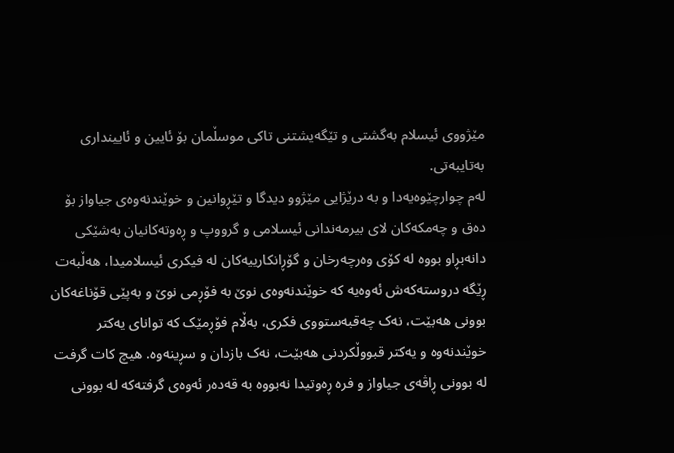مێژووی ئیسلام بەگشتی و تێگەیشتنی تاکی موسڵمان بۆ ئایین و ئایینداری بەتایبەتی.
لەم چوارچێوەیەدا و بە درێژایی مێژوو دیدگا و تێڕوانین و خوێندنەوەی جیاواز بۆ دەق و چەمکەکان لای بیرمەندانی ئیسلامی و گرووپ و ڕەوتەکانیان بەشێکی دانەبڕاو بووە لە کۆی وەرچەرخان و گۆڕانکارییەکان لە فیکری ئیسلامیدا، هەڵبەت ڕێگە دروستەکەش ئەوەیە کە خوێندنەوەی نوێ بە فۆڕمی نوێ و بەپێی قۆناغەکان بوونی هەبێت، نەک چەقبەستووی فکری، بەڵام فۆڕمێک کە توانای یەکتر خوێندنەوە و یەکتر قبووڵکردنی هەبێت، نەک بازدان و سڕینەوە. هیچ کات گرفت لە بوونی ڕاڤەی جیاواز و فرە ڕەوتیدا نەبووە بە قەدەر ئەوەی گرفتەکە لە بوونی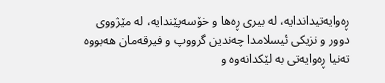ڕەوایەتیداندایە، لە بیری ڕەها و خۆسەپێندایە، لە مێژووی دوور و نزیکی ئیسلامدا چەندین گرووپ و فیرقەمان هەبووە تەنیا ڕەوایەتی بە لێکدانەوە و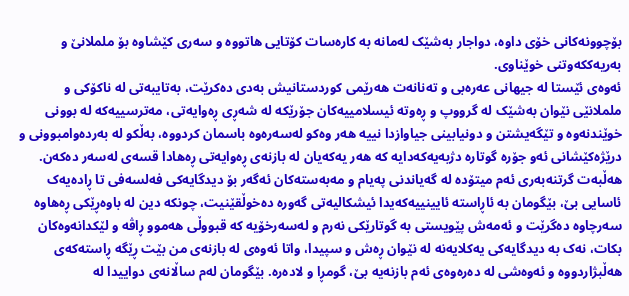بۆچوونەکانی خۆی داوە، دواجار بەشێک لەمانە بە کارەسات کۆتایی هاتووە و سەری کێشاوە بۆ ململانێ و بەریەککەوتنی خوێناوی.
ئەوەی ئێستا لە جیهانی عەرەبی و تەنانەت هەرێمی کوردستانیش بەدی دەکرێت، بەتایبەتی لە ناکۆکی و ململانێی نێوان بەشێک لە گرووپ و ڕەوتە ئیسلامییەکان جۆرێکە لە شەڕی ڕەوایەتی، مەترسییەکە لە بوونی خوێندنەوە و تێگەیشتن و دونیابینی جیاوازدا نییە هەر وەکو لەسەرەوە باسمان کردووە، بەڵکو لە بەردەوامبوونی و درێژەکێشانی ئەو جۆرە گوتارە دژبەیەکەدایە کە هەر یەکەیان لە بازنەی ڕەوایەتی ڕەهادا قسەی لەسەر دەکەن. هەڵبەت گرتنەبەری ئەم میتۆدە لە گەیاندنی پەیام و مەبەستەکان ئەگەر بۆ دیدگایەکی فەلسەفی تا ڕادەیەک ئاسایی بێ، بێگومان بە ئاڕاستە ئایینییەکەیدا ئیشکالیەتی گەورە دەخوڵقێنیت، چونکە دین لە باوەڕێکی ڕەهاوە سەرچاوە دەگرێت و ئەمەش پێویستی بە گوتارێکی نەرم و لەسەرخۆیە کە قبووڵی هەموو ڕاڤە و لێکدانەوەکان بکات، نەک بە دیدگایەکی یەکلایەنە لە نێوان ڕەش و سپیدا، واتا ئەوەی لە بازنەی من بێت ڕێگە ڕاستەکەی هەڵبژاردووە و ئەوەشی لە دەرەوەی ئەم بازنەیە بێ، گومڕا و لادەرە. بێگومان لەم ساڵانەی دواییدا لە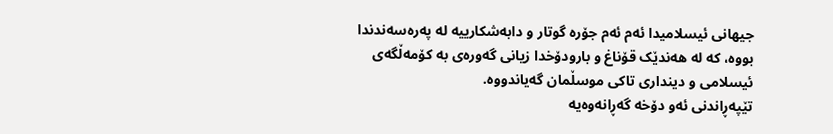جیهانی ئیسلامیدا ئەم ئەم جۆرە گوتار و دابەشکارییە لە پەرەسەندندا بووە، کە لە هەندێک قۆناغ و بارودۆخدا زیانی گەورەی بە کۆمەڵگەی ئیسلامی و دینداری تاکی موسڵمان گەیاندووە.
تێپەڕاندنی ئەو دۆخە گەڕانەوەیە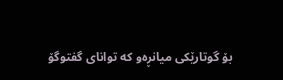بۆ گوتارێکی میانڕەو کە توانای گفتوگۆ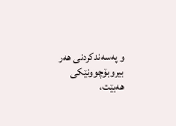و پەسەندکردنی هەر بیروبۆچوونێکی هەبێت،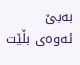بەبێ ئەوەی بڵێت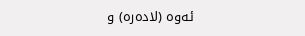ئەوە (لادەرە) و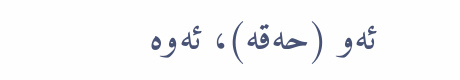ئەو (حەقە)، ئەوە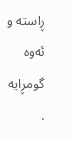ڕاستە و ئەوە گومڕایە .